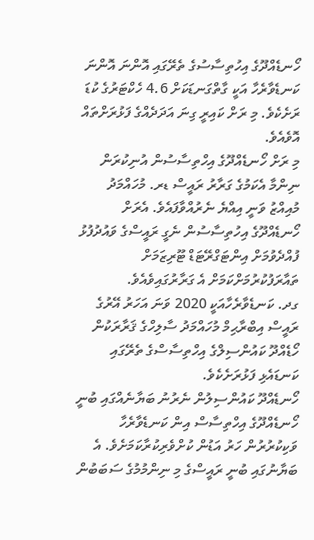ހޯނޑެއްދޫގެ އިހުތިސާސުގެ ތެރޭގައި އޮންނަ އޮންނަ ކަނޑެވާރެހާ އަކީ ގާތްގަނޑަކަށް 4.6 ހެކްޓަރުގެ ކުޑަ ރަށެކެވެ. މި ރަށް ކައިރީ ގިނަ އަދަދެއްގެ ފަޅުރަށްތައް އޮވެއެވެ.
މި ރަށް ހޯނޑެއްދޫގެ އިހްތިސާސުން އުނިކުރަން ނިންމާ އެކަމުގެ ގަރާރު ރައީސް ޑރ. މުހައްމަދު މުއިއްޒު ވަނީ އިއްޔެ ނެރުއްވާފައެވެ. އެރަށް ހޯނޑެއްދޫގެ އިހުތިސާސުން ނެގީ ރައީސްގެ ވައުދުފުޅު ފުއްދެވުމަށް އިންޓަގްރޭޓަޑް ޓޫރިޒަމަށް ތައާރަފުކުރުމަށްކަމަށް އެ ގަރާރުގައިވެއެވެ.
ގދ. ކަނޑެވާރެހާއަކީ 2020 ވަނަ އަހަރު އޭރުގެ ރައީސް އިބްރާޙިމް މުހައްމަދު ސާލިހްގެ ޤަރާރަކުން ހޯޑެއްދޫ ކައުންސިލްގެ އިހްތިސާސްގެ ތެރޭގައި ކަނޑައެޅި ފަޅުރަށެކެވެ.
ހޯނޑެއްދޫ ކައުންސިލުން ނެރުނު ބަޔާނެއްގައި ބުނީ ހޯނޑެއްދޫގެ އިހްތިސާސް އިން ކަނޑެވާރެހާ ވަކިކުރުރުން ހަރު އަޑުން ކުށްވެރިކުރާކަމަށެވެ. އެ ބަޔާނުގައި ބުނީ ރައީސްގެ މި ނިންމުމުގެ ސަބަބުން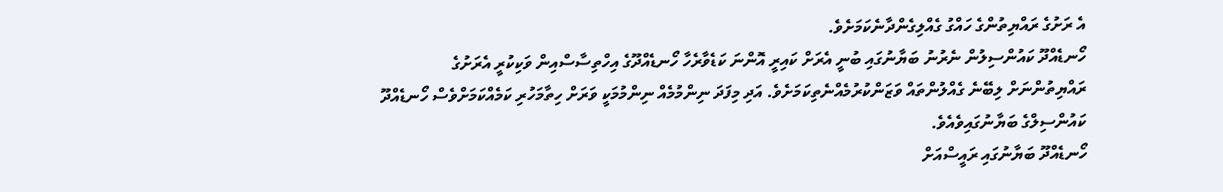އެ ރަށުގެ ރައްޔިތުންގެ ހައްގު ގެއްލިގެންދާނެކަމަށެވެ.
ހޯނޑެއްދޫ ކައުންސިލުން ނެރުނު ބަޔާނުގައި ބުނީ އެރަށް ކައިރީ އޮންނަ ކަޑެވާރެހާ ހޯނޑެއްދޫގެ އިހްތިސާސްއިން ވަކިކުރީ އެރަށުގެ ރައްޔިތުންނަށް ލިބޭނެ ގެއްލުންތައް ވަޒަންކުރުމެއްނެތިކަމަށެވެ. އަދި މިފަދަ ނިންމުމެއް ނިންމުމަކީ ވަރަށް ހިތާމަހުރި ކަމެއްކަމަށްވެސް ހޯނޑެއްދޫ ކައުންސިލްގެ ބަޔާނުގައިވެއެވެ.
ހޯނޑެއްދޫ ބަޔާނުގައި ރައީސްއަށް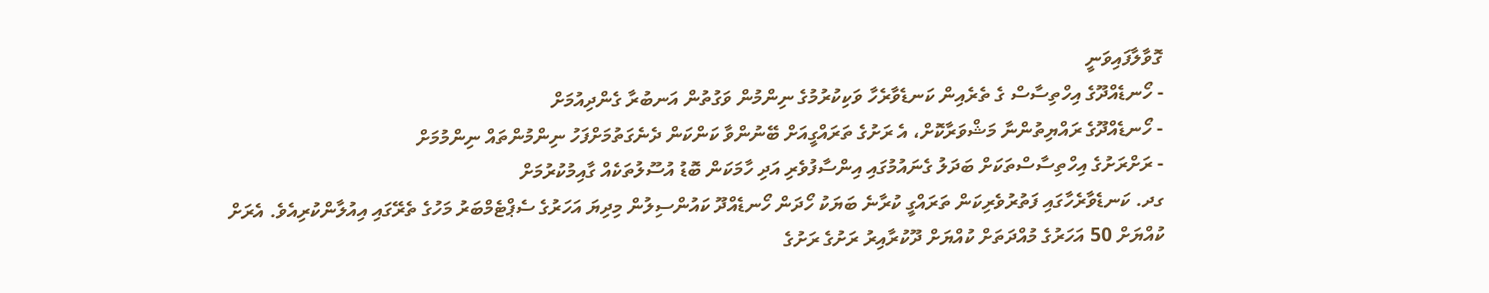ގޮވާލާފައިވަނީ
- ހޯނޑެއްދޫގެ އިހްތިސާސް ގެ ތެރެއިން ކަނޑެވާރެހާ ވަކިކުރުމުގެ ނިންމުން ވަގުތުން އަނބުރާ ގެންދިއުމަށް
- ހޯނޑެއްދޫގެ ރައްޔިތުންނާ މަޝްވަރާކޮށް، އެ ރަށުގެ ތަރައްގީއަށް ބޭނުންވާ ކަންކަން ދެނެގަތުމަށްފަހު ނިންމުންތައް ނިންމުމަށް
- ރަށްރަށުގެ އިހްތިސާސްތަކަށް ބަދަލު ގެނައުމުގައި އިންސާފުވެރި އަދި ހާމަކަން ބޮޑު އުސޫލުތަކެއް ގާއިމުކުރުމަށް
ގދ. ކަނޑެވާރެހާގައި ފަތުރުވެރިކަން ތަރައްގީ ކުރާނެ ބަޔަކު ހޯދަން ހޯނޑެއްދޫ ކައުންސިލުން މިދިޔަ އަހަރުގެ ސެޕްޓެމްބަރު މަހުގެ ތެރޭގައި އިއުލާންކުރިއެވެ. އެރަށް ކުއްޔަށް 50 އަހަރުގެ މުއްދަތަށް ކުއްޔަށް ދޫކުރާއިރު ރަށުގެ ރަށުގެ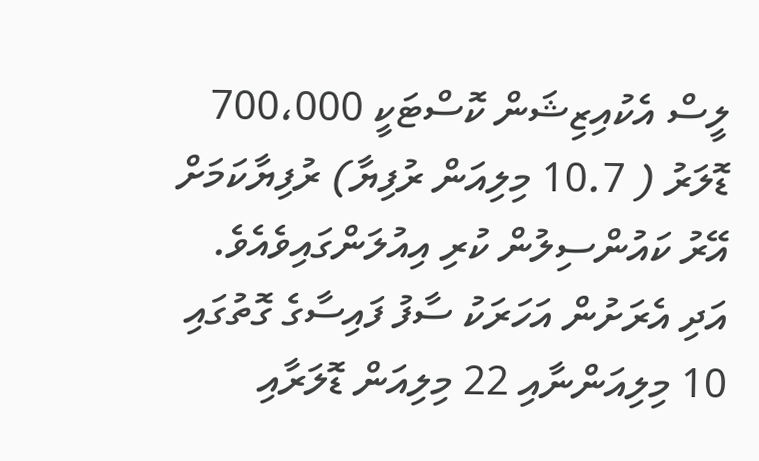ލީސް އެކުއިޒިޝަން ކޮސްޓަކީ 700،000 ޑޮލަރު ( 10.7 މިލިއަން ރުފިޔާ) ރުފިޔާކަމަށް އޭރު ކައުންސިލުން ކުރި އިއުލަންގައިވެއެވެ. އަދި އެރަށުން އަހަރަކު ސާފު ފައިސާގެ ގޮތުގައި 10 މިލިއަންނާއި 22 މިލިއަން ޑޮލަރާއި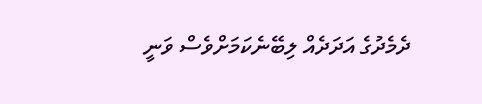ދެމެދުގެ އަދަދެއް ލިބޭނެކަމަށްވެސް ވަނީ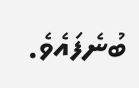ބުނެފައެވެ.